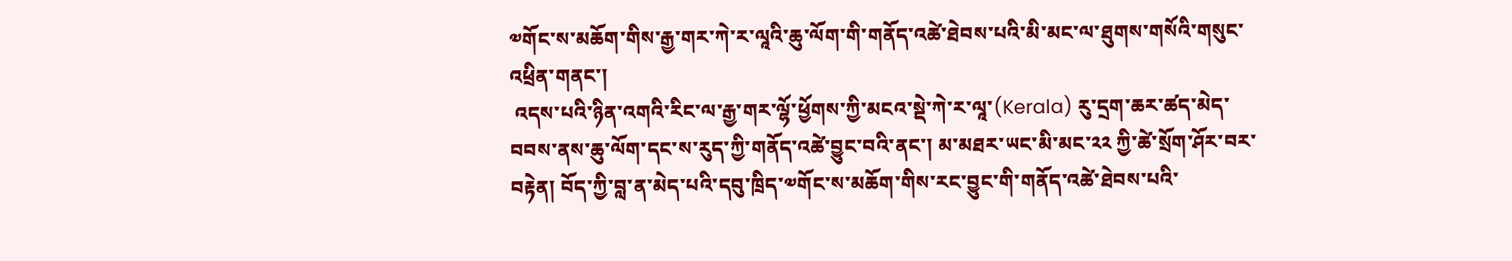༧གོང་ས་མཆོག་གིས་རྒྱ་གར་ཀེ་ར་ལཱའི་ཆུ་ལོག་གི་གནོད་འཚེ་ཐེབས་པའི་མི་མང་ལ་ཐུགས་གསོའི་གསུང་འཕྲིན་གནང་།
 འདས་པའི་ཉིན་འགའི་རིང་ལ་རྒྱ་གར་ལྷོ་ཕྱོགས་ཀྱི་མངའ་སྡེ་ཀེ་ར་ལཱ་(Kerala) རུ་དྲག་ཆར་ཚད་མེད་བབས་ནས་ཆུ་ལོག་དང་ས་རུད་ཀྱི་གནོད་འཚེ་བྱུང་བའི་ནང་། མ་མཐར་ཡང་མི་མང་༢༢ ཀྱི་ཚེ་སྲོག་ཤོར་བར་བརྟེན། བོད་ཀྱི་བླ་ན་མེད་པའི་དབུ་ཁྲིད་༧གོང་ས་མཆོག་གིས་རང་བྱུང་གི་གནོད་འཚེ་ཐེབས་པའི་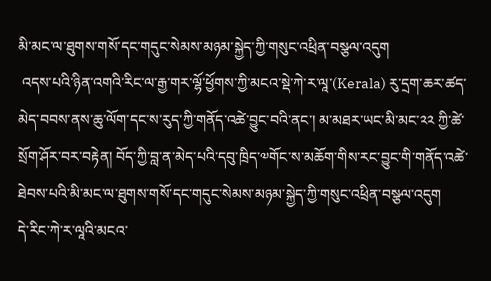མི་མང་ལ་ཐུགས་གསོ་དང་གདུང་སེམས་མཉམ་སྐྱེད་ཀྱི་གསུང་འཕྲིན་བསྩལ་འདུག
 འདས་པའི་ཉིན་འགའི་རིང་ལ་རྒྱ་གར་ལྷོ་ཕྱོགས་ཀྱི་མངའ་སྡེ་ཀེ་ར་ལཱ་(Kerala) རུ་དྲག་ཆར་ཚད་མེད་བབས་ནས་ཆུ་ལོག་དང་ས་རུད་ཀྱི་གནོད་འཚེ་བྱུང་བའི་ནང་། མ་མཐར་ཡང་མི་མང་༢༢ ཀྱི་ཚེ་སྲོག་ཤོར་བར་བརྟེན། བོད་ཀྱི་བླ་ན་མེད་པའི་དབུ་ཁྲིད་༧གོང་ས་མཆོག་གིས་རང་བྱུང་གི་གནོད་འཚེ་ཐེབས་པའི་མི་མང་ལ་ཐུགས་གསོ་དང་གདུང་སེམས་མཉམ་སྐྱེད་ཀྱི་གསུང་འཕྲིན་བསྩལ་འདུག
དེ་རིང་ཀེ་ར་ལཱའི་མངའ་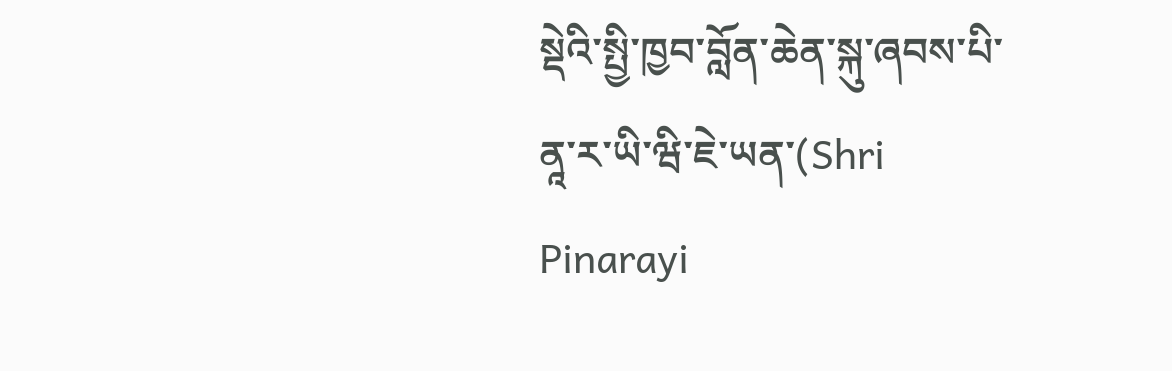སྡེའི་སྤྱི་ཁྱབ་བློན་ཆེན་སྐུ་ཞབས་པི་ནཱ་ར་ཡི་ཝི་ཇེ་ཡན་(Shri Pinarayi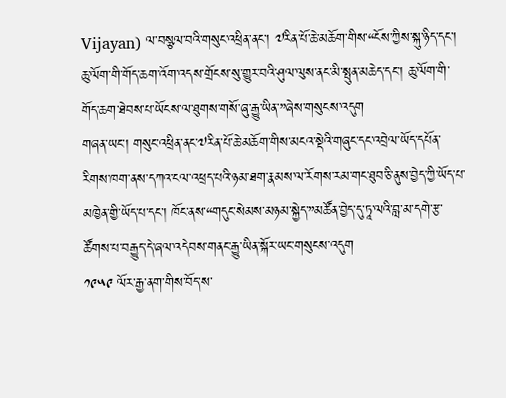Vijayan) ལ་བསྩལ་བའི་གསུང་འཕྲིན་ནང་། ༧རིན་པོ་ཆེ་མཆོག་གིས་“ངོས་ཀྱིས་སྐུ་ཉིད་དང་། ཆུ་ལོག་གི་གོད་ཆག་འོག་འདས་གྲོངས་སུ་གྱུར་བའི་ཤུལ་ལུས་ནང་མི་སྤུན་མཆེད་དང་། ཆུ་ལོག་གི་གོད་ཆག་ཐེབས་པ་ཡོངས་ལ་ཐུགས་གསོ་ཞུ་རྒྱུ་ཡིན་”ཞེས་གསུངས་འདུག
གཞན་ཡང་། གསུང་འཕྲིན་ནང་༧རིན་པོ་ཆེ་མཆོག་གིས་མངའ་སྡེའི་གཞུང་དང་འབྲེལ་ཡོད་དཔོན་རིགས་ཁག་ནས་དཀའ་ངལ་འཕྲད་པའི་ཉམ་ཐག་རྣམས་ལ་རོགས་རམ་གང་ཐུབ་ཅི་ནུས་བྱེད་ཀྱི་ཡོད་པ་མཁྱེན་གྱི་ཡོད་པ་དང་། ཁོང་ནས་“གདུང་སེམས་མཉམ་སྐྱེད་”མཚོན་བྱེད་དུ་ཏཱ་ལའི་བླ་མ་དགེ་རྩ་ཚོགས་པ་བརྒྱུད་དེ་ཞལ་འདེབས་གནང་རྒྱུ་ཡིན་སྐོར་ཡང་གསུངས་འདུག
༡༩༥༩ ལོར་རྒྱ་ནག་གིས་བོད་ས་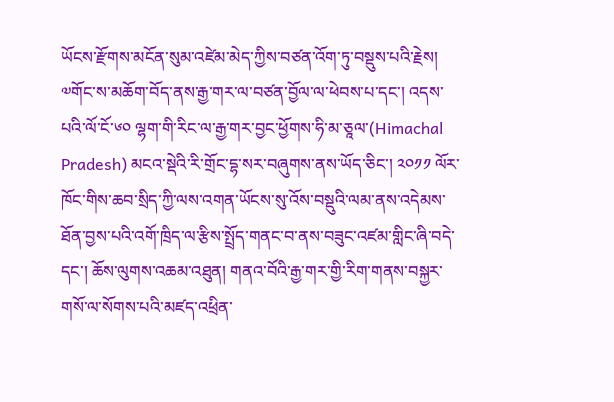ཡོངས་རྫོགས་མངོན་སུམ་འཛེམ་མེད་ཀྱིས་བཙན་འོག་ཏུ་བསྡུས་པའི་རྗེས། ༧གོང་ས་མཆོག་བོད་ནས་རྒྱ་གར་ལ་བཙན་བྱོལ་ལ་ཕེབས་པ་དང་། འདས་པའི་ལོ་ངོ་༦༠ ལྷག་གི་རིང་ལ་རྒྱ་གར་བྱང་ཕྱོགས་ཧི་མ་ཅཱལ་(Himachal Pradesh) མངའ་སྡེའི་རི་གྲོང་དྷ་སར་བཞུགས་ནས་ཡོད་ཅིང་། ༢༠༡༡ ལོར་ཁོང་གིས་ཆབ་སྲིད་ཀྱི་ལས་འགན་ཡོངས་སུ་འོས་བསྡུའི་ལམ་ནས་འདེམས་ཐོན་བྱས་པའི་འགོ་ཁྲིད་ལ་རྩིས་སྤྲོད་གནང་བ་ནས་བཟུང་འཛམ་གླིང་ཞི་བདེ་དང་། ཆོས་ལུགས་འཆམ་འཐུན། གནའ་བོའི་རྒྱ་གར་གྱི་རིག་གནས་བསྐྱར་གསོ་ལ་སོགས་པའི་མཛད་འཕྲིན་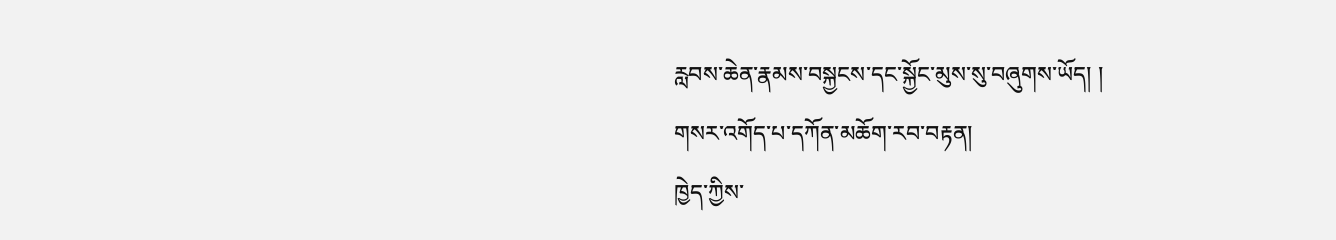རླབས་ཆེན་རྣམས་བསྐྱངས་དང་སྐྱོང་མུས་སུ་བཞུགས་ཡོད། །
གསར་འགོད་པ་དཀོན་མཆོག་རབ་བརྟན།
ཁྱེད་ཀྱིས་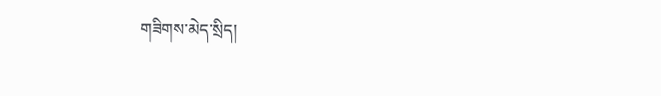གཟིགས་མེད་སྲིད།